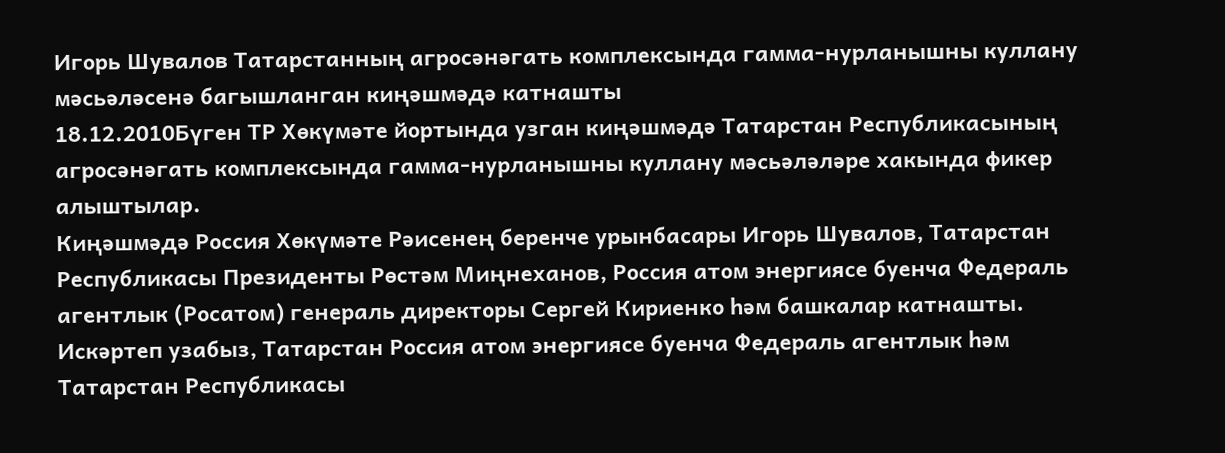Игорь Шувалов Татарстанның агросәнәгать комплексында гамма-нурланышны куллану мәсьәләсенә багышланган киңәшмәдә катнашты
18.12.2010Бүген ТР Хөкүмәте йортында узган киңәшмәдә Татарстан Республикасының агросәнәгать комплексында гамма-нурланышны куллану мәсьәләләре хакында фикер алыштылар.
Киңәшмәдә Россия Хөкүмәте Рәисенең беренче урынбасары Игорь Шувалов, Татарстан Республикасы Президенты Рөстәм Миңнеханов, Россия атом энергиясе буенча Федераль агентлык (Росатом) генераль директоры Сергей Кириенко һәм башкалар катнашты.
Искәртеп узабыз, Татарстан Россия атом энергиясе буенча Федераль агентлык һәм Татарстан Республикасы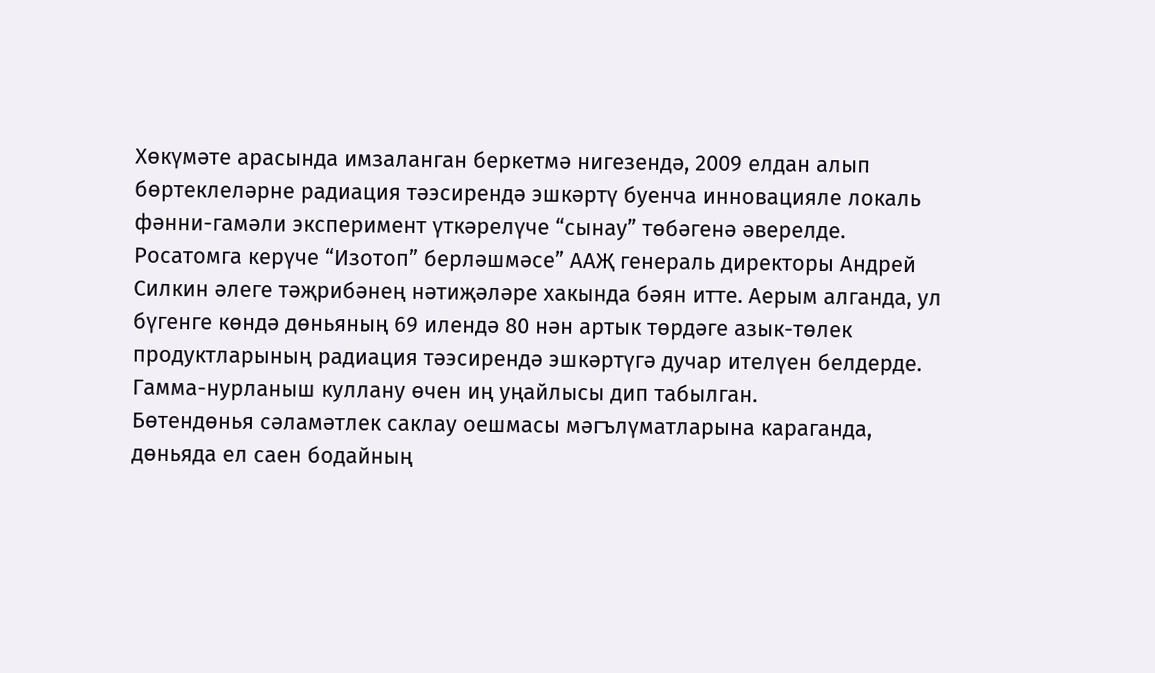Хөкүмәте арасында имзаланган беркетмә нигезендә, 2009 елдан алып бөртеклеләрне радиация тәэсирендә эшкәртү буенча инновацияле локаль фәнни-гамәли эксперимент үткәрелүче “сынау” төбәгенә әверелде.
Росатомга керүче “Изотоп” берләшмәсе” ААҖ генераль директоры Андрей Силкин әлеге тәҗрибәнең нәтиҗәләре хакында бәян итте. Аерым алганда, ул бүгенге көндә дөньяның 69 илендә 80 нән артык төрдәге азык-төлек продуктларының радиация тәэсирендә эшкәртүгә дучар ителүен белдерде. Гамма-нурланыш куллану өчен иң уңайлысы дип табылган.
Бөтендөнья сәламәтлек саклау оешмасы мәгълүматларына караганда, дөньяда ел саен бодайның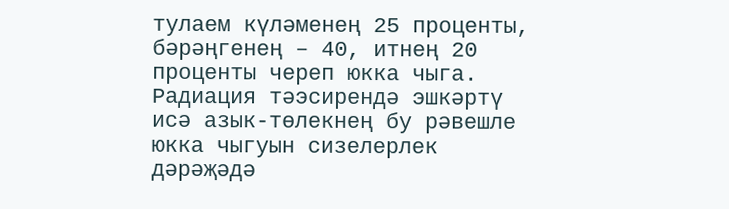тулаем күләменең 25 проценты, бәрәңгенең – 40, итнең 20 проценты череп юкка чыга. Радиация тәэсирендә эшкәртү исә азык-төлекнең бу рәвешле юкка чыгуын сизелерлек дәрәҗәдә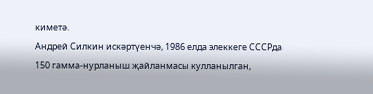киметә.
Андрей Силкин искәртүенчә, 1986 елда элеккеге СССРда 150 гамма-нурланыш җайланмасы кулланылган,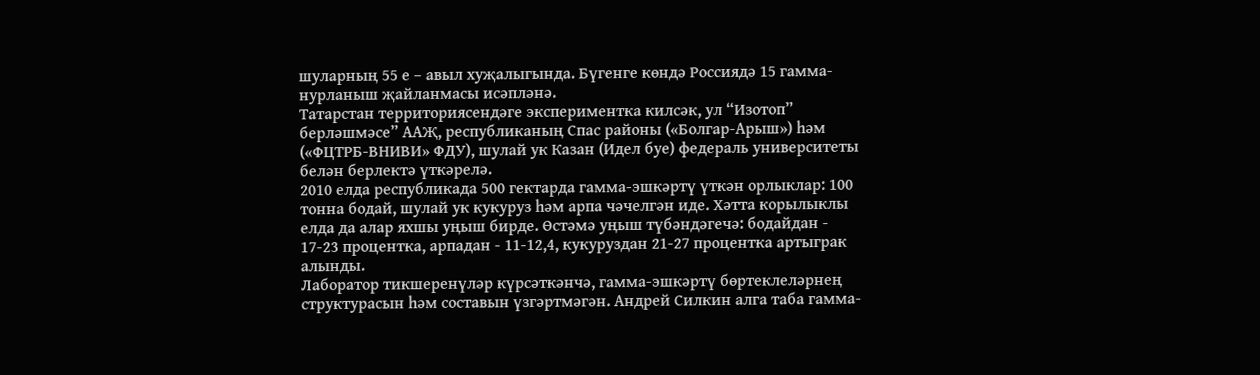шуларның 55 е – авыл хуҗалыгында. Бүгенге көндә Россиядә 15 гамма-нурланыш җайланмасы исәпләнә.
Татарстан территориясендәге экспериментка килсәк, ул “Изотоп” берләшмәсе” ААҖ, республиканың Спас районы («Болгар-Арыш») һәм («ФЦТРБ-ВНИВИ» ФДУ), шулай ук Казан (Идел буе) федераль университеты белән берлектә үткәрелә.
2010 елда республикада 500 гектарда гамма-эшкәртү үткән орлыклар: 100 тонна бодай, шулай ук кукуруз һәм арпа чәчелгән иде. Хәтта корылыклы елда да алар яхшы уңыш бирде. Өстәмә уңыш түбәндәгечә: бодайдан - 17-23 процентка, арпадан - 11-12,4, кукуруздан 21-27 процентка артыграк алынды.
Лаборатор тикшеренүләр күрсәткәнчә, гамма-эшкәртү бөртеклеләрнең структурасын һәм составын үзгәртмәгән. Андрей Силкин алга таба гамма-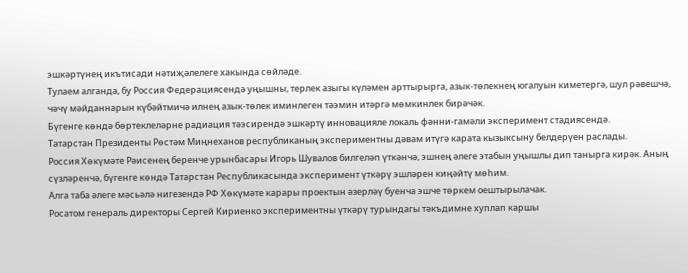эшкәртүнең икътисади нәтиҗәлелеге хакында сөйләде.
Тулаем алганда, бу Россия Федерациясендә уңышны, терлек азыгы күләмен арттырырга, азык-төлекнең югалуын киметергә, шул рәвешчә, чәчү мәйданнарын күбәйтмичә илнең азык-төлек иминлеген тәэмин итәргә мөмкинлек бирәчәк.
Бүгенге көндә бөртеклеләрне радиация тәэсирендә эшкәртү инновацияле локаль фәнни-гамәли эксперимент стадиясендә.
Татарстан Президенты Рөстәм Миңнеханов республиканың экспериментны дәвам итүгә карата кызыксыну белдерүен раслады.
Россия Хөкүмәте Рәисенең беренче урынбасары Игорь Шувалов билгеләп үткәнчә, эшнең әлеге этабын уңышлы дип танырга кирәк. Аның сүзләренчә, бүгенге көндә Татарстан Республикасында эксперимент үткәрү эшләрен киңәйтү мөһим.
Алга таба әлеге мәсьәлә нигезендә РФ Хөкүмәте карары проектын әзерләү буенча эшче төркем оештырылачак.
Росатом генераль директоры Сергей Кириенко экспериментны үткәрү турындагы тәкъдимне хуплап каршы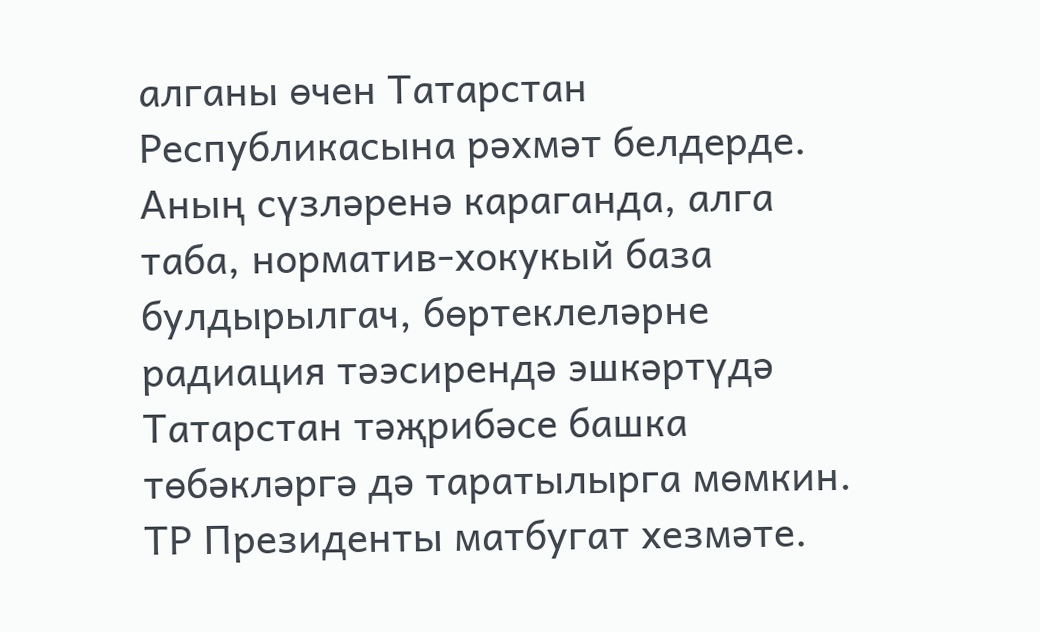алганы өчен Татарстан Республикасына рәхмәт белдерде. Аның сүзләренә караганда, алга таба, норматив-хокукый база булдырылгач, бөртеклеләрне радиация тәэсирендә эшкәртүдә Татарстан тәҗрибәсе башка төбәкләргә дә таратылырга мөмкин.
ТР Президенты матбугат хезмәте.